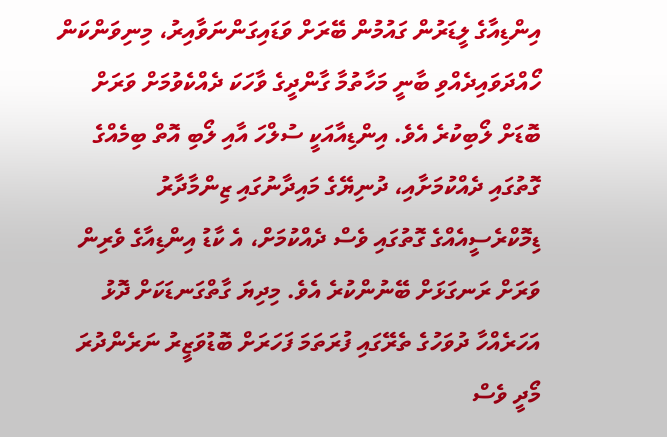އިންޑިއާގެ ލީޑަރުން ގައުމުން ބޭރަށް ވަޑައިގަންނަވާއިރު، މިނިވަންކަން ހޯއްދަވައިދެއްވި ބާނީ މަހާތުމާ ގާންދީގެ ވާހަކަ ދެއްކެވުމަށް ވަރަށް ބޮޑަށް ލޯބިކުރެ އެވެ. އިންޑިއާއަކީ ސުލްހަ އާއި ލޯބި އޮތް ބިމެއްގެ ގޮތުގައި ދެއްކުމަށާއި، ދުނިޔޭގެ މައިދާނުގައި ޒިންމާދާރު ޑިމޮކްރެސީއެއްގެ ގޮތުގައި ވެސް ދެއްކުމަށް، އެ ކާޑު އިންޑިއާގެ ވެރިން ވަރަށް ރަނގަޅަށް ބޭނުންކުރެ އެވެ. މިދިޔަ ގާތްގަނޑަކަށް ދޮޅު އަހަރެއްހާ ދުވަހުގެ ތެރޭގައި ފުރަތަމަ ފަހަރަށް ބޮޑުވަޒީރު ނަރެންދުރަ މޯދީ ވެސް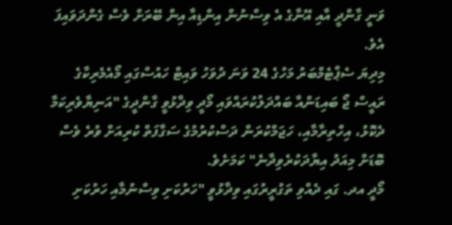ވަނީ ގާންދީ އާއި އޭނާގެ އެ ވިސްނުން އިންޑިއާ އިން ބޭރަށް ވެސް ގެންދަވައިފަ އެވެ.
މިދިޔަ ސެޕްޓެމްބަރު މަހުގެ 24 ވަނަ ދުވަހު ވައިޓް ހައުސްގައި މޯއެމެރިކާގެ ރައީސް ޖޯ ބައިޑަންއާ ބައްދަލުކުރައްވައި މޯދީ ވިދާޅުވީ ގާންދީގެ "އަނިޔާވެރިކަމާ ދެކޮޅު، އިހްތިރާމާއި، ހަޖަމްކުރަން ދަސްކުރުމުގެ ސަގާފަތް ކުރިއަށް ވުރެ ވެސް ބޮޑަށް މިއަދު އިޔާދަކުރެވިދާނެ" ކަމަށެވެ.
މޯދީ އދ. ގައި ދެއްވި ތަގުރީރުގައި ވިދާޅުވީ "ހަރުކަށި ވިސްނުމާއި ހަރުކަށި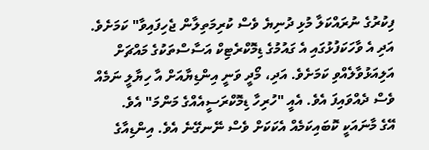ފިކުރުގެ ނުރައްކަލާ މުޅި ދުނިޔެ ވެސް ކުރިމަތިލާން ޖެހިފައިވާ" ކަމަށެވެ. އަދި އެ ވާހަކަފުޅުގައި އެ ގައުމުގެ ޑިމޮކްރެޓިކް އަސާސްތަކުގެ މައްޗަށް އަލިއަޅުވާލެއްވި ކަމަށެވެ. އަދި، މޯދީ ވަނީ އިންޑިޔާއަށް އާ ހިޔާލީ ނަމެއް ވެސް ދެއްވައިފަ އެވެ. އެއީ "ހުރިހާ ޑިމޮކްރަސީއެއްގެ މަންމަ" އެވެ.
އޭގެ މާނައަކީ ކޮބައިކަމެއް އެކަކަށް ވެސް ނޭނގޭނެ އެވެ. އިންޑިއާގެ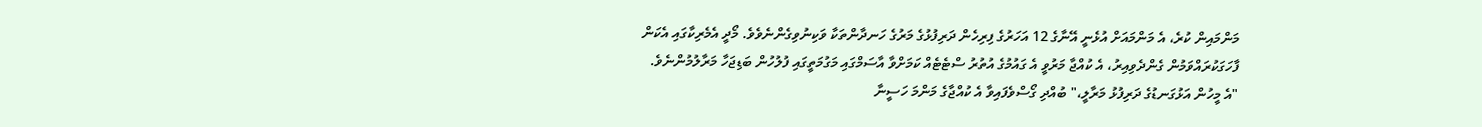މަންމައިން ކުރެ، އެ މަންމައަށް އުޅެނީ އޭނާގެ 12 އަހަރުގެ ފިރިހެން ދަރިފުޅުގެ މަރުގެ ހަނދާންތަކާ ވަކިނުވިގެންނެވެވެ. މޯދީ އެމެރިކާގައި އެކަން ފާހަގަކުރައްވަމުން ގެންދެވިއިރު، އެ ކުއްޖާ މަރުވީ އެ ގައުމުގެ އުތުރު ސްޓެޓެއް ކަމަށްވާ އާސަމްގައި މަގުމަތީގައި ފުލުހުން ބަޑިޖަހާ މަރާލުމުންނެވެ.
"އެ މީހުން އަޅުގަނޑުގެ ދަރިފުޅު މަރާލީ،" ބުއްދި ގޯސްވެފައިވާ އެ ކުއްޖާގެ މަންމަ ހަސީނާ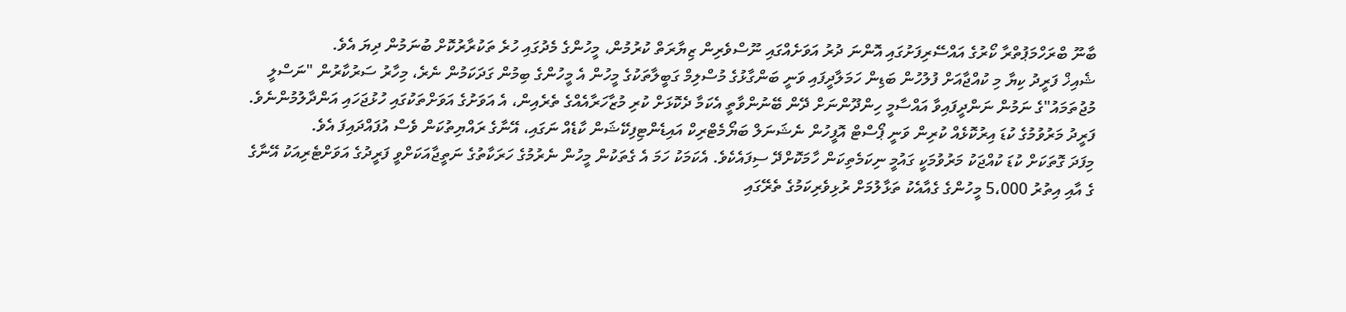ބާނޫ ބްރަހްމަޕުތްރާ ކޯރުގެ އައްސޭރިފަށުގައި އޮންނަ ދުރު އަވަށެއްގައި ނޫސްވެރިން ޒިޔާރަތް ކުރުމުން، މީހުންގެ މެދުގައި ހުރެ ތަކުރާރުކޮށް ބުނަމުން ދިޔަ އެވެ.
ޝެއިޚް ފަރީދު ކިޔާ މި ކުއްޖާއަށް ފުލުހުން ބަޑިން ހަމަލާދީފައި ވަނީ ބަންގާޅުގެ މުސްލިމް ގަބީލާތަކުގެ މީހުން އެ މީހުންގެ ބިމުން ގަދަކަމުން ނެރެ، މިހާރު ސަރުކާރުން "ނަސްލީ މުޖުތަމައު"ގެ ނަމުން ނަންދީފައިވާ އައްސާމީ ހިންދޫންނަށް ދޭން ބޭނުންވާތީ އެކަމާ ދެކޮޅަށް ކުރި މުޒާހަރާއެއްގެ ތެރެއިން، އެ އަވަށުގެ އަވަށްތަކުގައި ހުޅުޖަހައި އަންދާލުމުންނެވެ. ފަރީދު މަރުވުމުގެ ކުޑަ އިރުކޮޅެއް ކުރިން ވަނީ ޕޯސްޓް އޮފީހުން ނެޝަނަލް ބަޔޯމެޓްރިކް އައިޑެންޓިފިކޭޝަން ކާޑެއް ނަގައި، އޭނާގެ ރައްޔިތުކަން ވެސް އުފައްދައިފަ އެވެ.
މިފަދަ ގޮތަކަށް ކުޑަ ކުއްޖަކު މަރުވުމަކީ ގައުމީ ނިކަމެތިކަން ހާމަކޮށްދޭ ސިފައެކެވެ. އެކަމަކު ހަމަ އެ ގެތަކުން މީހުން ނެރުމުގެ ހަރަކާތުގެ ނަތީޖާއަކަށްވީ ފަރީދުގެ އަވަށްޓެރިއަކު އޭނާގެ ގެ އާއި އިތުރު 5،000 މީހުންގެ ގެއާއެކު ތަޅާލުމަށް ރުޅިވެރިކަމުގެ ތެރޭގައި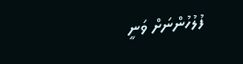ފުލުހުންނަށް ވަނީ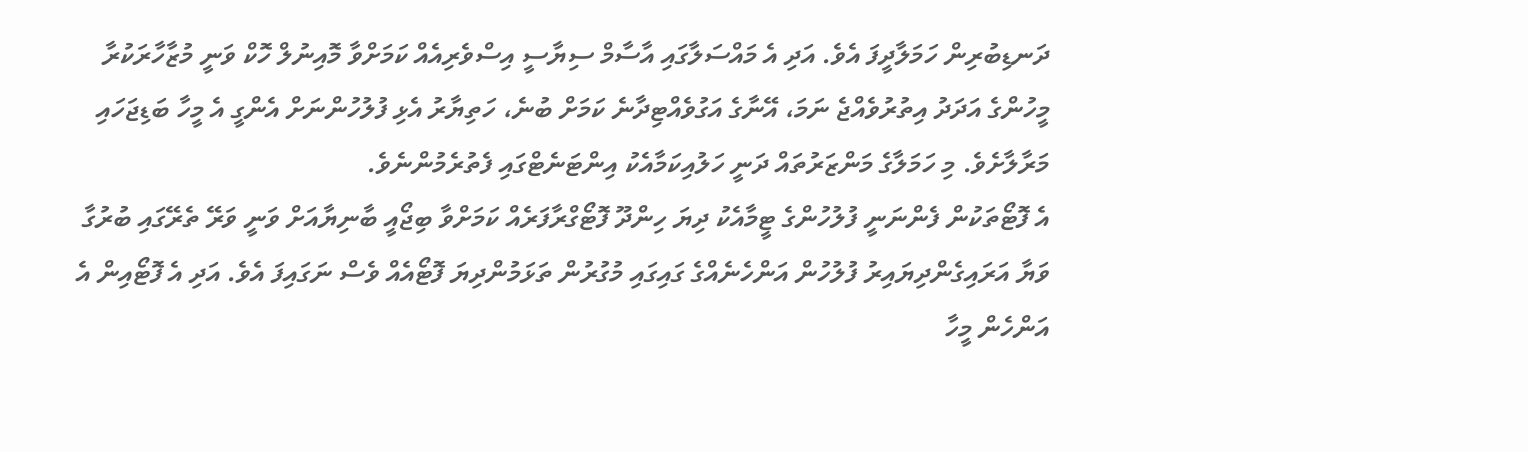ދަނޑިބުރިން ހަމަލާދީފަ އެވެ. އަދި އެ މައްސަލާގައި އާސާމް ސިޔާސީ އިސްވެރިއެއް ކަމަށްވާ މޮއިނުލް ހޮކް ވަނީ މުޒާހާރަކުރާ މީހުންގެ އަދަދު އިތުރުވެއްޖެ ނަމަ، އޭނާގެ އަގުވެއްޓިދާނެ ކަމަށް ބުނެ، ހަތިޔާރު އެޅި ފުލުހުންނަށް އެންގީ އެ މީހާ ބަޑިޖަހައި މަރާލާށެވެ. މި ހަމަލާގެ މަންޒަރުތައް ދަނީ ހަލުއިކަމާއެކު އިންޓަނެޓްގައި ފެތުރެމުންނެވެ.
އެ ފޮޓޯތަކުން ފެންނަނީ ފުލުހުންގެ ޓީމާއެކު ދިޔަ ހިންދޫ ފޮޓޯގްރާފަރެއް ކަމަށްވާ ބިޖޯއީ ބާނިޔާއަށް ވަނީ ވަރޭ ތެރޭގައި ބުރުގާ ވަޔާ އަރައިގެންދިޔައިރު ފުލުހުން އަންހެނެއްގެ ގައިގައި މުގުރުން ތަޅަމުންދިޔަ ފޮޓޯއެއް ވެސް ނަގައިފަ އެވެ. އަދި އެ ފޮޓޯއިން އެ އަންހެން މީހާ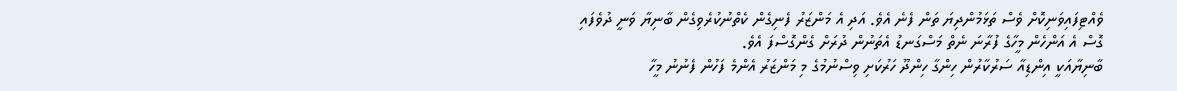ވެއްޓިފައިވަނިކޮށް ވެސް ތަޅަމުންދިޔަ ތަން ފެނެ އެވެ. އަދި އެ މަންޒަރު ފެނިގެން ކެތްނުކުރެވިގެން ބާނިޔާ ވަނީ ދުވެފައި ގޮސް އެ އަންހެން މީހާގެ ފުރާނަ ނެތް މަސްގަނޑު އެތަނުން ދުރަށް ގެންގޮސްފަ އެވެ.
ބާނިޔާއަކީ އިންޑިއާ ސަރުކާރުން ހިންގާ ހިންދޫ ހަރުކަށި ވިސްނުމުގެ މި މަންޒަރު އެންމެ ފަހުން ފެނުނު މީހާ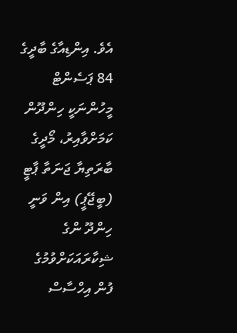އެވެ. އިންޑިއާގެ ބާދީގެ 84 ޕަސެންޓް މީހުންނަކީ ހިންދޫން ކަމަށްވާއިރު، މޯދީގެ ބާރަތިޔާ ޖަނަތާ ޕާޓީ (ބީޖޭޕީ) އިން ވަނީ ހިންދޫ ންގެ ޝިކާރައަކަށްވުމުގެ ފުން އިހްސާސް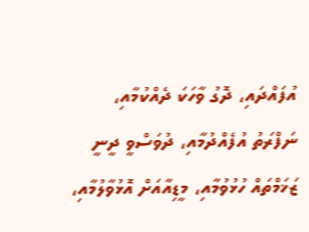އުފައްދައި، ދޮގު ވާހަކަ ދެއްކުމާއި، ނަފްރަތު އުފެއްދުމާއި، ދުވަސްވީ ދީނީ ޒަޚަމްތައް ހުޅުވުމާއި، މީޑިއާއަށް އޮޅުވާލުމާއި،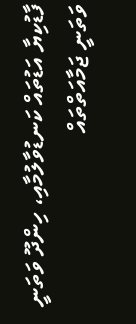ފާޑުކިޔާ އަޑުތައް ކަނޑުވާލުމާއި، ހިންދޫ ވަތަނީ ވަތަނީ ޖަމާއަތްތައް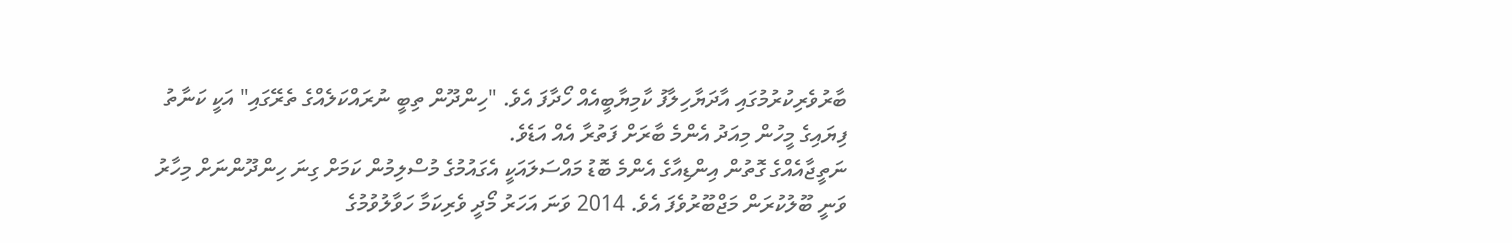ބާރުވެރިކުރުމުގައި އާދަޔާހިލާފު ކާމިޔާބީއެއް ހޯދާފަ އެވެ. "ހިންދޫން ތިބީ ނުރައްކަލެއްގެ ތެރޭގައި" އަކީ ކަނާތު ފިޔައިގެ މީހުން މިއަދު އެންމެ ބާރަށް ފަތުރާ އެއް އަޑެވެ.
ނަތީޖާއެއްގެ ގޮތުން އިންޑިއާގެ އެންމެ ބޮޑު މައްސަލައަކީ އެގައުމުގެ މުސްލިމުން ކަމަށް ގިނަ ހިންދޫންނަށް މިހާރު ވަނީ ބޫލުކުރަން މަޖްބޫރުވެފަ އެވެ. 2014 ވަނަ އަހަރު މޯދީ ވެރިކަމާ ހަވާލުވުމުގެ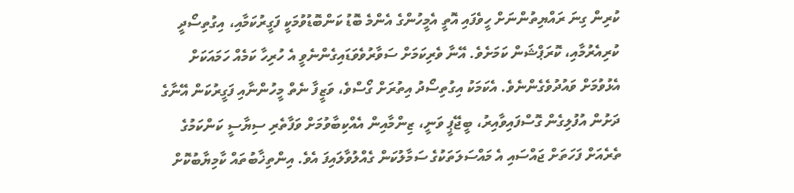ކުރިން ގިނަ ރައްޔިތުންނަށް ހީވެފައި އޮތީ އެމީހުންގެ އެންމެ ބޮޑު ކަންބޮޑުވުމަކީ ފަގީރުކަމާއި، އިގުތިސޯދީ ކުރިއެރުމާއި، ކޮރަޕްޝަން ކަމަށެވެ. އޭނާ ވެރިކަމަށް ސަވާރުވެވަޑައިގެންނެވީ އެ ހުރިހާ ކަމެއް ހަމައަކަށް އެޅުވުމަށް ވައުދުވެގެންނެވެ. އެކަމަކު އިގުތިސޯދު އިތުރަށް ގޯސްވެ، ވަޒީފާ ނެތް މީހުންނާއި ފަގީރުކަން އޭނާގެ ދަށުން އުފުލިގެން ގޮސްފައިވާއިރު، ބީޖޭޕީ ވަނީ، ޒިންމާއިން އެއްކިބާވުމަށް ވަފާތެރި ސިޔާސީ ކަންކަމުގެ ތެރެއަށް ފަހަތަށް ޖައްސައި އެ މައްސަލަތަކުގެ ސަމާލުކަން ގެއްލުވާލައިފަ އެވެ. އިންތިޚާބުތައް ކާމިޔާބުކޮށް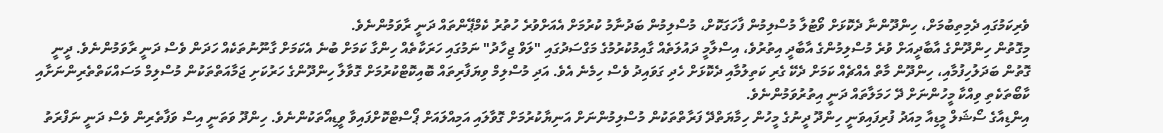ވެރިކަމުގައި ދެމިތިބުމަށް، ހިންދޫންނާ ދެކޮޅަށް ވޯޓުލާ މުސްލިމުން ފާހަގަކޮށް، މުސްލިމުން ބަދުނާމު ކުރުމަށް އެއަށްވުރެ ހުތުރު ކެމްޕޭންތައް ދަނީ ރާވަމުންނެވެ.
މިގޮތުން ހިންދޫންގެ އާބާދީއަށް ވުރެ މުސްލިމުންގެ އާބާދީ އިތުރުވެ، އިސްލާމީ ދައުލަތެއް ގާއިމުކުރުމުގެ މަގްސަދުގައި "ލަވް ޖިހާދު" ނަމުގައި ހަރަކާތެއް ހިންގާ ކަމަށް ބުނެ އެކަމަށް ގާނޫނުތަކެއް ހަދަން ވެސް ދަނީ ރާވަމުންނެވެ. ދީނީ ގޮތުން ބަދަލުހިފުމާއި، ހިންދޫން މާތް އެއްޗެއް ކަމަށް ދެކޭ ގެރި ކަތިލުމާއި ދެކޮޅަށް ހެދި ގަވައިދު ވެސް ހިމެނެ އެވެ. އަދި މުސްލިމް ވިޔަފާރިތައް ބޮއިކޮޓްކުރުމަށް ގޮވާލާ ހިންދޫންގެ ހަރުކަށި ޖަމާއަތްތަކުން މުސްލިމް މަސައްކަތްތެރިންނަށާއި ކާބޯތަކެތި ވިއްކާ މީހުންނަށް ދޭ ހަމަލާތައް ދަނީ އިތުރުވަމުންނެވެ.
އިންޑިއާގެ ސޯޝަލް މީޑިއާ މިއަދު ފުރިފައިވަނީ ހިންދޫ ދީނުގެ މީހުން ހިމާޔަތްދޭ ފަރާތްތަކުން މުސްލިމުންނަށް އަނިޔާކުރުމަށް ގޮވާލައި އަމިއްލައަށް ޕޯސްޓްކޮށްފައިވާ ވީޑިއޯތަކުންނެވެ. ހިންދޫ ވަތަނީ އިސް ވަފާތެރިން ވެސް ދަނީ ނަފްރަތު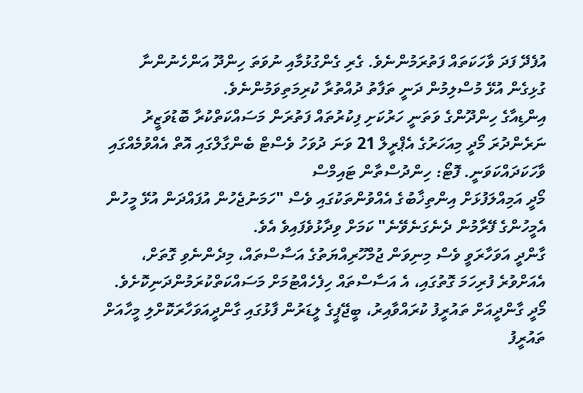އުފެދޭ ފަދަ ވާހަކަތައް ފަތުރަމުންނެވެ. ގެރި ގެންގުޅުމާއި ނުވަތަ ހިންދޫ އަންހެނުންނާ ގުޅިގެން އުޅޭ މުސްލިމުން ދަނީ ތަފާތު ދުއްތުރާ ކުރިމަތިވަމުންނެވެ.
އިންޑިއާގެ ހިންދޫންގެ ވަތަނީ ހަރުކަށި ފިކުރުތައް ފަތުރަން މަސައްކަތްކުރާ ބޮޑުވަޒީރު ނަރެންދުރަ މޯދީ މިއަހަރުގެ އެޕްރީލް 21 ވަނަ ދުވަހު ވެސްޓް ބެންގާލްގައި އޮތް އެއްވުމެއްގައި ވާހަކަދައްކަވަނީ. ފޮޓޯ: ހިންދުސްތާން ޓައިމްސް
މޯދީ އަމިއްލަފުޅަށް އިންތިޚާބުގެ އެއްވުންތަކުގައި ވެސް "ހަމަނުޖެހުން އުފައްދަން އުޅޭ މީހުން އެމީހުންގެ ފޭރާމުން ދެނެގަނެވޭނެ" ކަމަށް ވިދާޅުވެފައިވެ އެވެ.
ގާންދީ އަވަހާރަވީ ވެސް މިނިވަން ޖުމްހޫރިއްޔަތުގެ އަސާސްތައް، މިދެންނެވި ގޮތަށް، އެއަށްވުރެ ފުރިހަމަ ގޮތުގައި، އެ އަސާސްތައް ހިފެހެއްޓުމަށް މަސައްކަތްކުރަމުންދަނިކޮށެވެ. މޯދީ ގާންދީއަށް ތައުރީފު ކުރައްވާއިރު، ބީޖޭޕީގެ ލީޑަރުން ފާޅުގައި ގާންދީއަވަހާރަކޮށްލި މީހާއަށް ތައުރީފު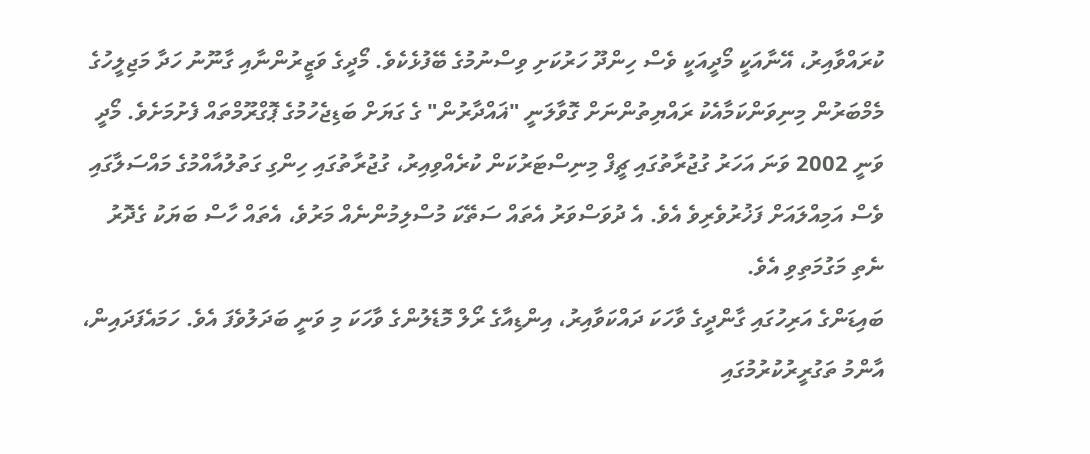ކުރައްވާއިރު، އޭނާއަކީ މޯދީއަކީ ވެސް ހިންދޫ ހަރުކަށި ވިސްނުމުގެ ބޭފުޅެކެވެ. މޯދީގެ ވަޒީރުންނާއި ގާނޫނު ހަދާ މަޖިލީހުގެ މެމްބަރުން މިނިވަންކަމާއެކު ރައްޔިތުންނަށް ގޮވާލަނީ "ޣައްދާރުން" ގެ ގަޔަށް ބަޑިޖެހުމުގެ ޕޮގްރޫމްތައް ފެށުމަށެވެ. މޯދީ ވަނީ 2002 ވަނަ އަހަރު ގުޖުރާތުގައި ޗީފް މިނިސްޓަރުކަން ކުރެއްވިއިރު، ގުޖުރާތުގައި ހިންގި ގަތުލުއާއްމުގެ މައްސަލާގައި ވެސް އަމިއްލައަށް ފަޚުރުވެރިވެ އެވެ. އެ ދުވަސްވަރު އެތައް ސަތޭކަ މުސްލިމުންނެއް މަރުވެ، އެތައް ހާސް ބަޔަކު ގެދޮރު ނެތި މަގުމަތިވި އެވެ.
ބައިޑަންގެ އަރިހުގައި ގާންދީގެ ވާހަކަ ދައްކަވާއިރު، އިންޑިއާގެ ރޯލް މޮޑެލުންގެ ވާހަކަ މި ވަނީ ބަދަލުވެފަ އެވެ. ހަމައެފަދައިން، އާންމު ތަގުރީރުކުރުމުގައި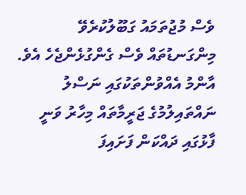ވެސް މުޖުތަމައު ގަބޫލުކުރެވޭ މިންގަނޑުތައް ވެސް ގެންގުޅެންޖެހެ އެވެ. އާންމު އެއްވުންތަކުގައި ނަސްލު ނައްތައިލުމުގެ ޖަރީމާތައް މިހާރު ވަނީ ފާޅުގައި ދައްކަން ފަށައިފަ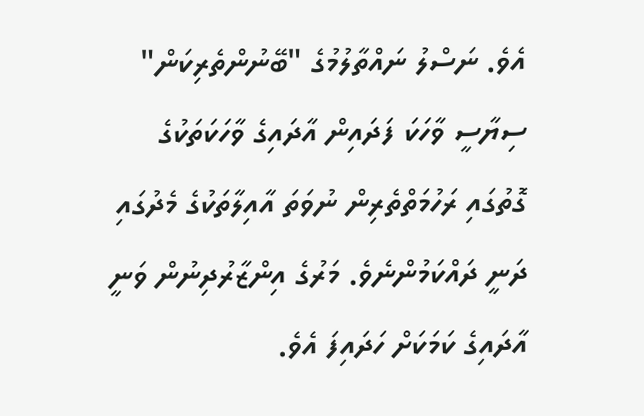އެވެ. ނަސްލު ނައްތާލުމުގެ "ބޭނުންތެރިކަން" ސިޔާސީ ވާހަކަ ފަދައިން އާދައިގެ ވާހަކަތަކުގެ ގޮތުގައި ރަހުމަތްތެރިން ނުވަތަ އާއިލާތަކުގެ މެދުގައި ދަނީ ދައްކަމުންނެވެ. މަރުގެ އިންޒާރުދިނުން ވަނީ އާދައިގެ ކަމަކަށް ހަދައިފަ އެވެ.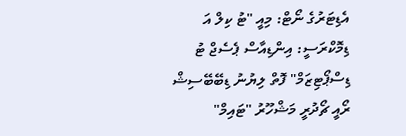އެޑިޓަރުގެ ނޯޓް: މިއީ "ޓު ކިލް އަ ޑިމޮކްރަސީ: އިންޑިއާސް ޕެސެޖް ޓު ޑިސްޕޯޓިޒަމް" ފޮތް ލިޔުނު ޑިބޭބޭސިޝް ރޯއީ ޗޯދުރީ މަޝްހޫރު "ޓައިމް"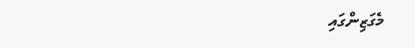މެގަޒިންގައި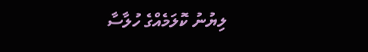ލިޔުނު ކޮލަމެއްގެ ހުލާސާ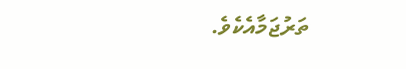ތަރުޖަމާއެކެވެ.